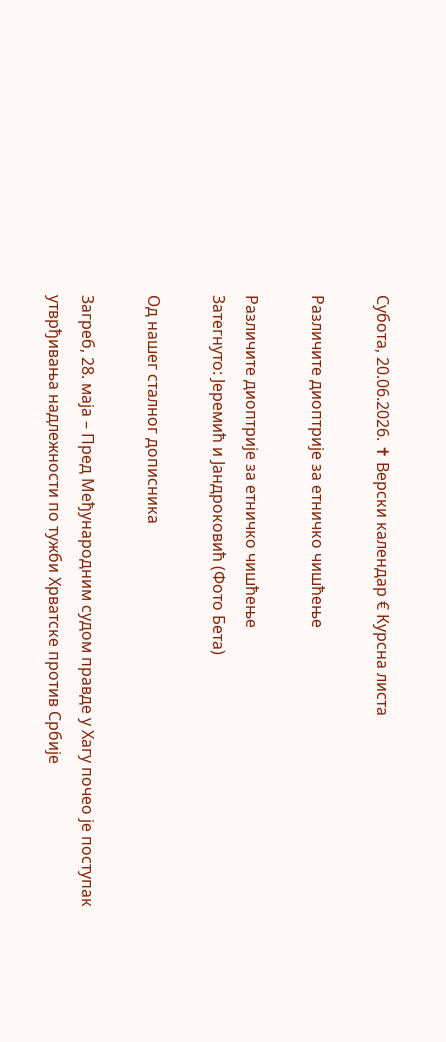Субота, 20.06.2026. ✝ Верски календар € Курсна листа

Различите диоптрије за етничко чишћење

Различите диоптрије за етничко чишћење
Затегнуто: Јеремић и Јандроковић (Фото Бета)

Од нашег сталног дописника

Загреб, 28. маја – Пред Међународним судом правде у Хагу почео је поступак утврђивања надлежности по тужби Хрватске против Србије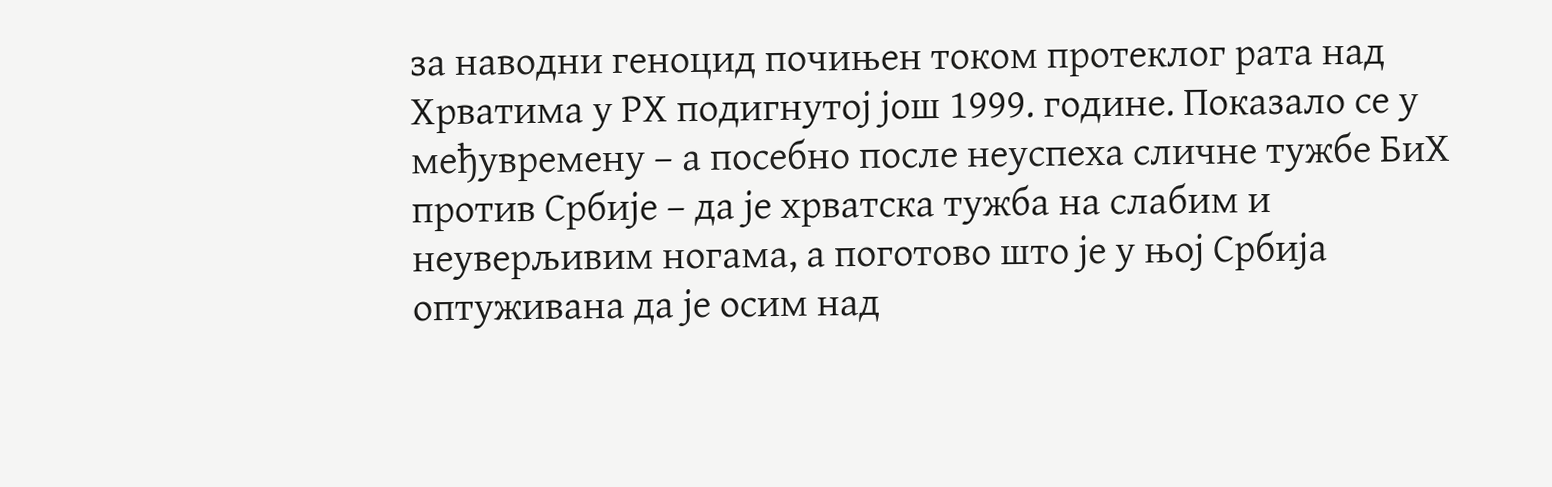за наводни геноцид почињен током протеклог рата над Хрватима у РХ подигнутој још 1999. године. Показало се у међувремену – а посебно после неуспеха сличне тужбе БиХ против Србије – да је хрватска тужба на слабим и неуверљивим ногама, а поготово што је у њој Србија оптуживана да је осим над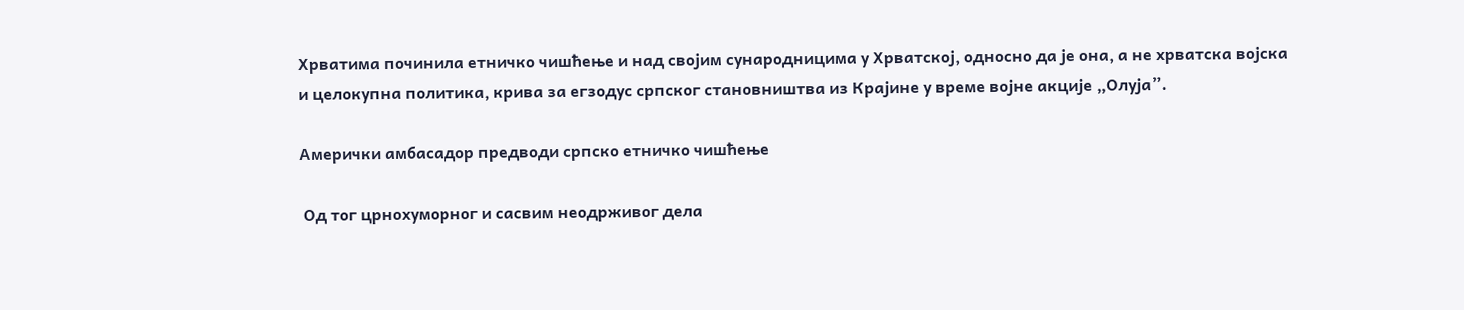Хрватима починила етничко чишћење и над својим сународницима у Хрватској, односно да је она, а не хрватска војска и целокупна политика, крива за егзодус српског становништва из Крајине у време војне акције „Олуја”.

Амерички амбасадор предводи српско етничко чишћење

 Од тог црнохуморног и сасвим неодрживог дела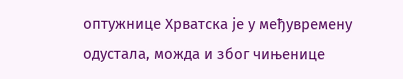оптужнице Хрватска је у међувремену одустала, можда и због чињенице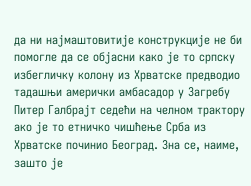да ни најмаштовитије конструкције не би помогле да се објасни како је то српску избегличку колону из Хрватске предводио тадашњи амерички амбасадор у Загребу Питер Галбрајт седећи на челном трактору ако је то етничко чишћење Срба из Хрватске починио Београд. Зна се, наиме, зашто је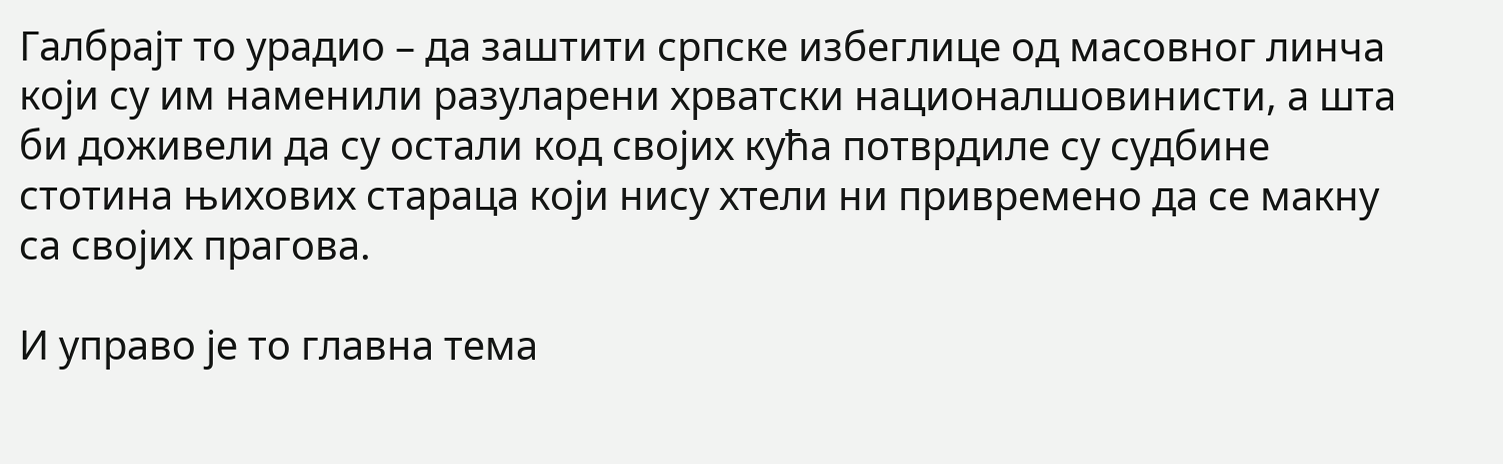Галбрајт то урадио – да заштити српске избеглице од масовног линча који су им наменили разуларени хрватски националшовинисти, а шта би доживели да су остали код својих кућа потврдиле су судбине стотина њихових стараца који нису хтели ни привремено да се макну са својих прагова.

И управо је то главна тема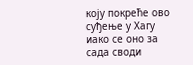коју покреће ово суђење у Хагу иако се оно за сада своди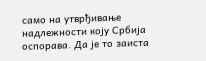само на утврђивање надлежности коју Србија оспорава. Да је то заиста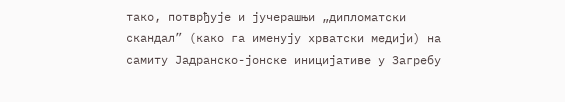тако, потврђује и јучерашњи „дипломатски скандал” (како га именују хрватски медији) на самиту Јадранско-јонске иницијативе у Загребу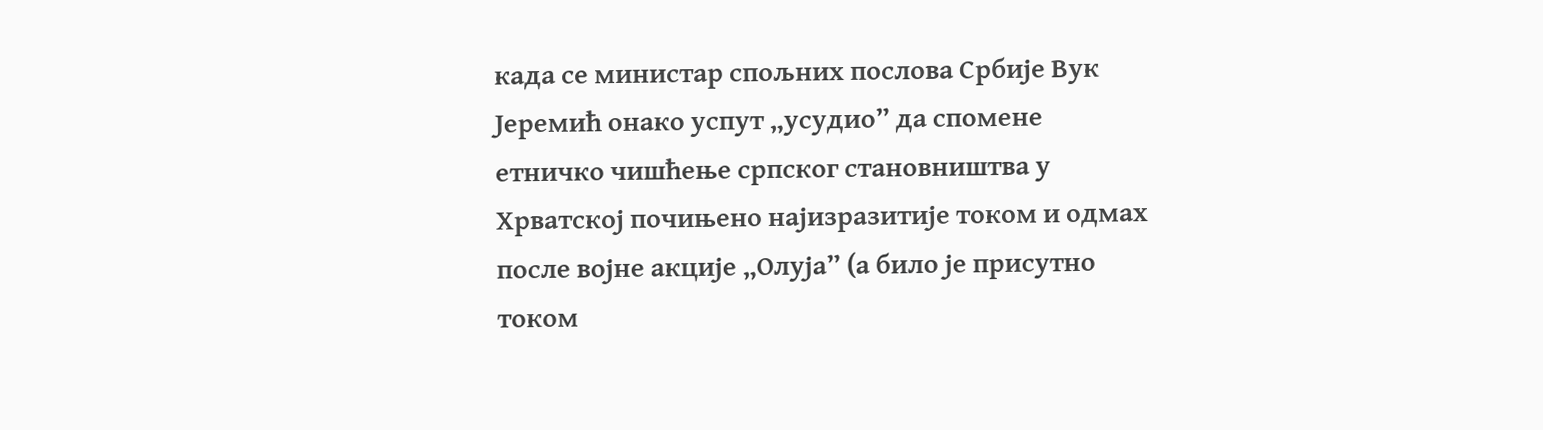када се министар спољних послова Србије Вук Јеремић онако успут „усудио” да спомене етничко чишћење српског становништва у Хрватској почињено најизразитије током и одмах после војне акције „Олуја” (а било је присутно током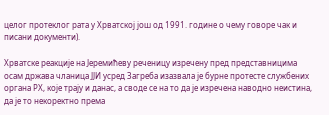целог протеклог рата у Хрватској још од 1991. године о чему говоре чак и писани документи).

Хрватске реакције на Јеремићеву реченицу изречену пред представницима осам држава чланица ЈЈИ усред Загреба изазвала је бурне протесте службених органа РХ, које трају и данас, а своде се на то да је изречена наводно неистина, да је то некоректно према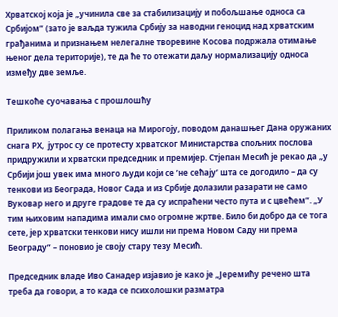Хрватској која је „учинила све за стабилизацију и побољшање односа са Србијом” (зато је ваљда тужила Србију за наводни геноцид над хрватским грађанима и признањем нелегалне творевине Косова подржала отимање њеног дела територије), те да ће то отежати даљу нормализацију односа између две земље.

Тешкоће суочавања с прошлошћу

Приликом полагања венаца на Мирогоју, поводом данашњег Дана оружаних снага РХ,  јутрос су се протесту хрватског Министарства спољних послова придружили и хрватски председник и премијер. Стјепан Месић је рекао да „у Србији још увек има много људи који се ’не сећају’ шта се догодило – да су тенкови из Београда, Новог Сада и из Србије долазили разарати не само Вуковар него и друге градове те да су испраћени често пута и с цвећем”. „У тим њиховим нападима имали смо огромне жртве. Било би добро да се тога сете, јер хрватски тенкови нису ишли ни према Новом Саду ни према Београду” – поновио је своју стару тезу Месић.

Председник владе Иво Санадер изјавио је како је „Јеремићу речено шта треба да говори, а то када се психолошки разматра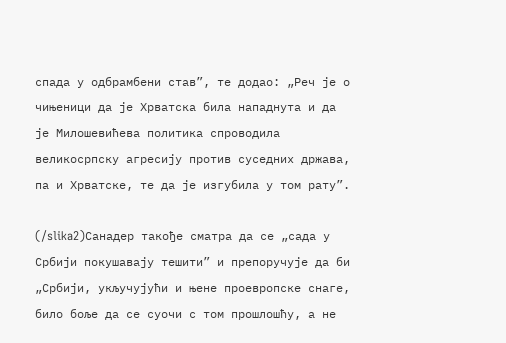спада у одбрамбени став”, те додао: „Реч је о чињеници да је Хрватска била нападнута и да је Милошевићева политика спроводила великосрпску агресију против суседних држава, па и Хрватске, те да је изгубила у том рату”.

(/slika2)Санадер такође сматра да се „сада у Србији покушавају тешити” и препоручује да би „Србији, укључујући и њене проевропске снаге, било боље да се суочи с том прошлошћу, а не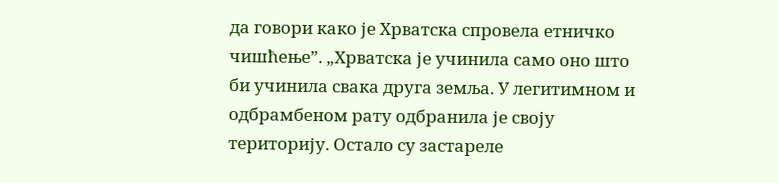да говори како је Хрватска спровела етничко чишћење”. „Хрватска је учинила само оно што би учинила свака друга земља. У легитимном и одбрамбеном рату одбранила је своју територију. Остало су застареле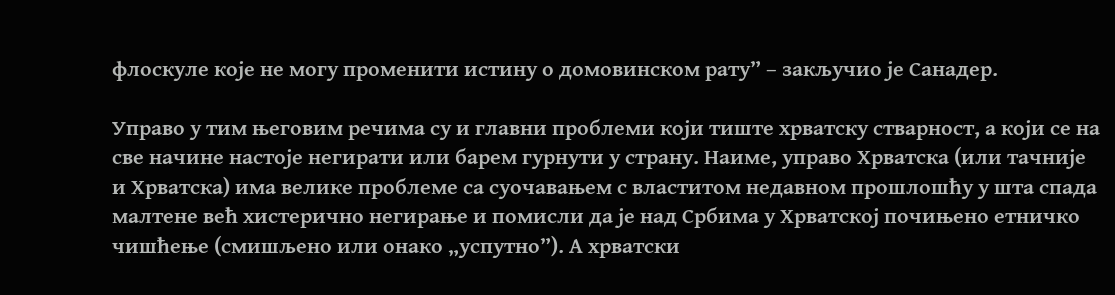флоскуле које не могу променити истину о домовинском рату” – закључио је Санадер.

Управо у тим његовим речима су и главни проблеми који тиште хрватску стварност, а који се на све начине настоје негирати или барем гурнути у страну. Наиме, управо Хрватска (или тачније и Хрватска) има велике проблеме са суочавањем с властитом недавном прошлошћу у шта спада малтене већ хистерично негирање и помисли да је над Србима у Хрватској почињено етничко чишћење (смишљено или онако „успутно”). А хрватски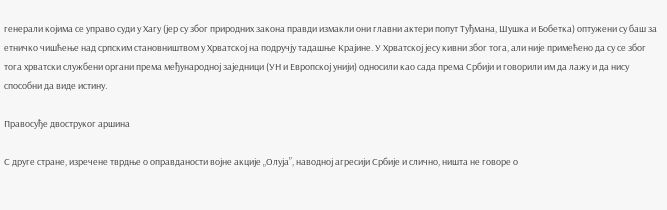генерали којима се управо суди у Хагу (јер су због природних закона правди измакли они главни актери попут Туђмана, Шушка и Бобетка) оптужени су баш за етничко чишћење над српским становништвом у Хрватској на подручју тадашње Крајине. У Хрватској јесу кивни због тога, али није примећено да су се због тога хрватски службени органи према међународној заједници (УН и Европској унији) односили као сада према Србији и говорили им да лажу и да нису способни да виде истину.

Правосуђе двоструког аршина

С друге стране, изречене тврдње о оправданости војне акције „Олуја”, наводној агресији Србије и слично, ништа не говоре о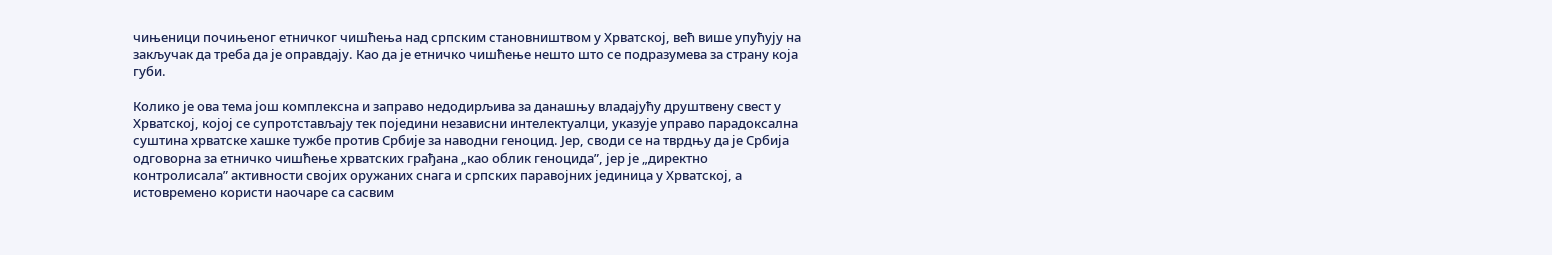чињеници почињеног етничког чишћења над српским становништвом у Хрватској, већ више упућују на закључак да треба да је оправдају. Као да је етничко чишћење нешто што се подразумева за страну која губи.

Колико је ова тема још комплексна и заправо недодирљива за данашњу владајућу друштвену свест у Хрватској, којој се супротстављају тек поједини независни интелектуалци, указује управо парадоксална суштина хрватске хашке тужбе против Србије за наводни геноцид. Јер, своди се на тврдњу да је Србија одговорна за етничко чишћење хрватских грађана „као облик геноцида”, јер је „директно контролисала” активности својих оружаних снага и српских паравојних јединица у Хрватској, а истовремено користи наочаре са сасвим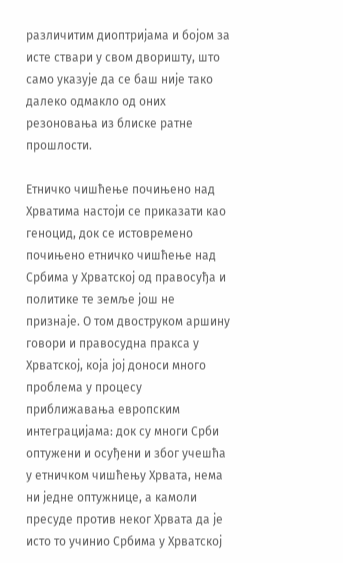различитим диоптријама и бојом за исте ствари у свом дворишту, што само указује да се баш није тако далеко одмакло од оних резоновања из блиске ратне прошлости.

Етничко чишћење почињено над Хрватима настоји се приказати као геноцид, док се истовремено почињено етничко чишћење над Србима у Хрватској од правосуђа и политике те земље још не признаје. О том двоструком аршину говори и правосудна пракса у Хрватској, која јој доноси много проблема у процесу приближавања европским интеграцијама: док су многи Срби оптужени и осуђени и због учешћа у етничком чишћењу Хрвата, нема ни једне оптужнице, а камоли пресуде против неког Хрвата да је исто то учинио Србима у Хрватској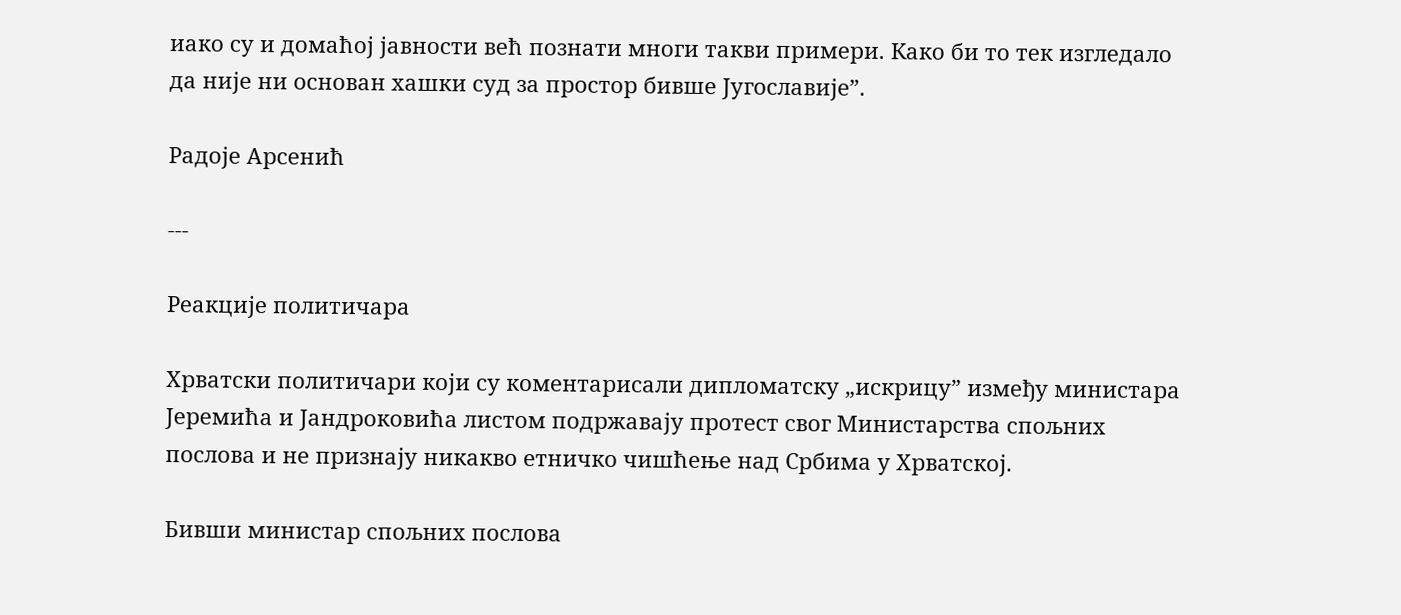иако су и домаћој јавности већ познати многи такви примери. Како би то тек изгледало да није ни основан хашки суд за простор бивше Југославије”.

Радоје Арсенић

---

Реакције политичара

Хрватски политичари који су коментарисали дипломатску „искрицу” између министара Јеремића и Јандроковића листом подржавају протест свог Министарства спољних послова и не признају никакво етничко чишћење над Србима у Хрватској.

Бивши министар спољних послова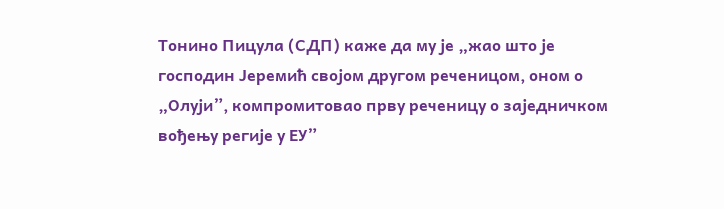Тонино Пицула (СДП) каже да му је „жао што је господин Јеремић својом другом реченицом, оном о „Олуји”, компромитовао прву реченицу о заједничком вођењу регије у ЕУ”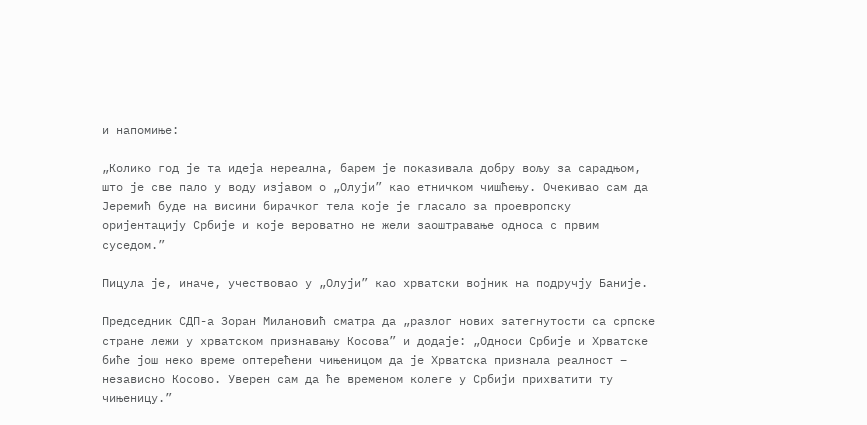и напомиње:

„Колико год је та идеја нереална, барем је показивала добру вољу за сарадњом, што је све пало у воду изјавом о „Олуји” као етничком чишћењу. Очекивао сам да Јеремић буде на висини бирачког тела које је гласало за проевропску оријентацију Србије и које вероватно не жели заоштравање односа с првим суседом.”

Пицула је, иначе, учествовао у „Олуји” као хрватски војник на подручју Баније.

Председник СДП-а Зоран Милановић сматра да „разлог нових затегнутости са српске стране лежи у хрватском признавању Косова” и додаје: „Односи Србије и Хрватске биће још неко време оптерећени чињеницом да је Хрватска признала реалност – независно Косово. Уверен сам да ће временом колеге у Србији прихватити ту чињеницу.”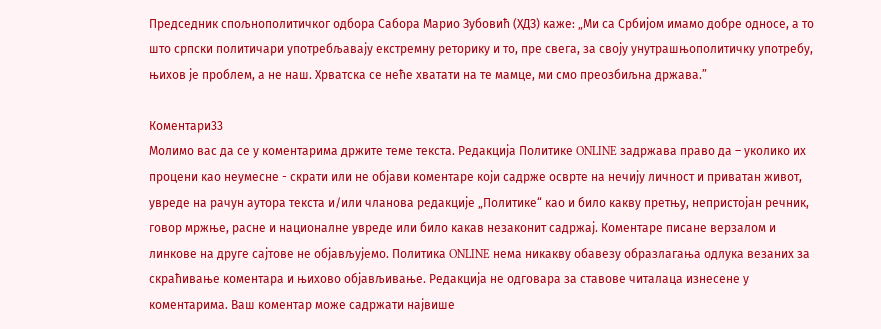Председник спољнополитичког одбора Сабора Марио Зубовић (ХДЗ) каже: „Ми са Србијом имамо добре односе, а то што српски политичари употребљавају екстремну реторику и то, пре свега, за своју унутрашњополитичку употребу, њихов је проблем, а не наш. Хрватска се неће хватати на те мамце, ми смо преозбиљна држава.”

Коментари33
Молимо вас да се у коментарима држите теме текста. Редакција Политике ONLINE задржава право да – уколико их процени као неумесне - скрати или не објави коментаре који садрже осврте на нечију личност и приватан живот, увреде на рачун аутора текста и/или чланова редакције „Политике“ као и било какву претњу, непристојан речник, говор мржње, расне и националне увреде или било какав незаконит садржај. Коментаре писане верзалом и линкове на друге сајтове не објављујемо. Политика ONLINE нема никакву обавезу образлагања одлука везаних за скраћивање коментара и њихово објављивање. Редакција не одговара за ставове читалаца изнесене у коментарима. Ваш коментар може садржати највише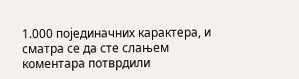1.000 појединачних карактера, и сматра се да сте слањем коментара потврдили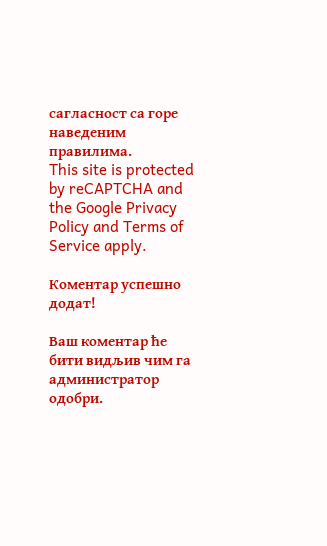сагласност са горе наведеним правилима.
This site is protected by reCAPTCHA and the Google Privacy Policy and Terms of Service apply.

Комeнтар успeшно додат!

Ваш комeнтар ћe бити видљив чим га администратор одобри.